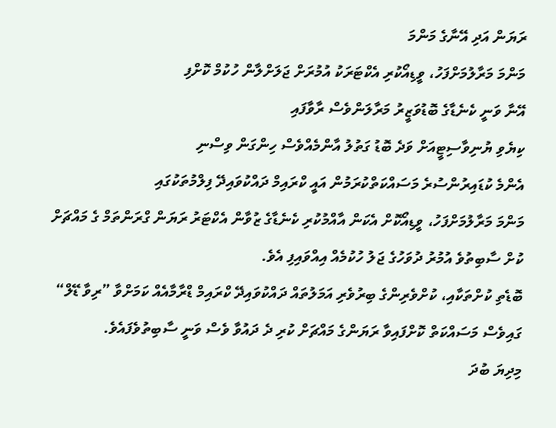ރަޔަން އަދި އޭނާގެ މަންމަ
މަންމަ މަރާލުމަށްފަހު، ވީޑިއޯކުރި އެކްޓަރަކު އުމުރަށް ޖަލަށްލާން ހުކުމް ކޮށްފި
އޭނާ ވަނީ ކެނެޑާގެ ބޮޑުވަޒީރު މަރާލަންވެސް ރާވާފައި
ކިޔެވި ޔުނިވާސިޓީއަށް ވަދެ ބޮޑު ގަތުލު އާންމެއްވެސް ހިންގަން ވިސްނި
އެންމެ ކުޑައިރުންސުރެ މަސައްކަތްކުރަމުން އައީ ކްރައިމް ދައްކުވައިދޭ ފިލްމުތަކުގައި
މަންމަ މަރާލުމަށްފަހު، ވީޑިއޯކޮށް އެކަން އާއްމުކުރި ކެނެޑާގެ ޒުވާން އެކްޓަރު ރަޔަން ގްރަންތަމް ގެ މައްޗަށް ކުށް ސާބިތުވެ އުމުރު ދުވަހުގެ ޖަލު ހުކުމެއް އިއްވައިފި އެވެ.
ބޮޑެތި ކުށްތަކާއި، ކުށްވެރިންގެ ބިރުވެރި އަމަލުތައް ދައްކުވައިދޭ ކްރައިމް ޑްރާމާއެއް ކަމަށްވާ ”ރިވާ ޑޭލް“ ގައިވެސް މަސައްކަތް ކޮށްފައިވާ ރަޔަންގެ މައްޗަށް ކުރި ދެ ދައުވާ ވެސް ވަނީ ސާބިތުވެފައެވެ.
މިދިޔަ ބުދަ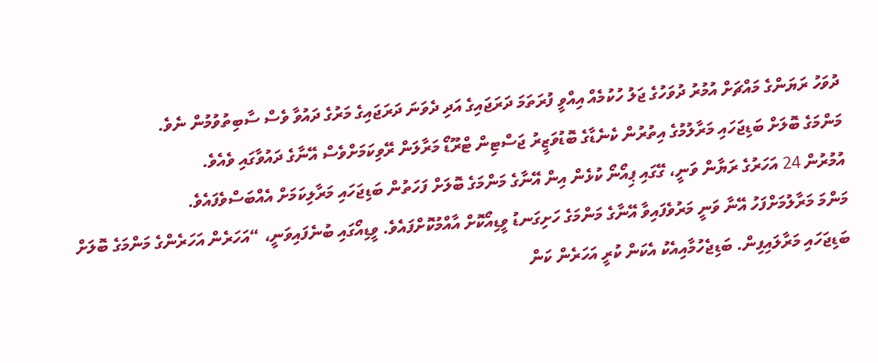ދުވަހު ރަޔަންގެ މައްޗަށް އުމުރު ދުވަހުގެ ޖަލު ހުކުމެއް އިއްވީ ފުރަތަމަ ދަރަޖައިގެ އަދި ދެވަނަ ދަރަޖައިގެ މަރުގެ ދައުވާ ވެސް ސާބިތުވުމުން ނެވެ.
މަންމަގެ ބޮލަށް ބަޑިޖަހައި މަރާލުމުގެ އިތުރުން ކެނެޑާގެ ބޮޑުވަޒީރު ޖަސްޓިން ޓްރޫޑޯ މަރާލަން ރޭވިކަމަށްވެސް އޭނާގެ ދައުވާގައި ވެއެވެ.
އުމުރުން 24 އަހަރުގެ ރަޔާން ވަނީ، ގޭގައި ޕިއޯނޯ ކުޅެން އިން އޭނާގެ މަންމަގެ ބޮލަށް ފަހަތުން ބަޑިޖަހައި މަރާލިކަމަށް އެއްބަސްވެފައެވެ.
މަންމަ މަރާލުމަށްފަހު އޭނާ ވަނީ މަރުވެފައިވާ އޭނާގެ މަންމަގެ ހަށިގަނޑު ވީޑިއޯކޮށް އާއްމުކޮށްފައެވެ. ވީޑިއޯގައި ބުނެފައިވަނީ، “އަހަރެން އަހަރެންގެ މަންމަގެ ބޮލަށް ބަޑިޖަހައި މަރާލައިފިން. ބަޑިޖެހުމާއިއެކު އެކަން ކުރީ އަހަރެން ކަން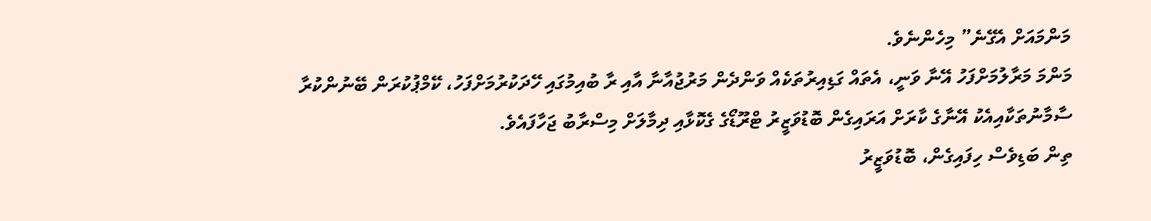މަންމައަށް އެގޭނެ” މިހެންނެވެ.
މަންމަ މަރާލުމަށްފަހު އޭނާ ވަނީ، އެތައް ގަޑިއިރުތަކެއް ވަންދެން މަރުޖުއާނާ އާއި ރާ ބުއިމުގައި ހޭދަކުރުމަށްފަހު، ކޭމްޕުކުރަން ބޭނުންކުރާ ސާމާނުތަކާއިއެކު އޭނާގެ ކާރަށް އަރައިގެން ބޮޑުވަޒީރު ޓްރޫޑޯގެ ގެކޮޅާއި ދިމާލަށް މިސްރާބު ޖަހާފައެވެ.
ތިން ބަޑިވެސް ހިފައިގެން، ބޮޑުވަޒީރު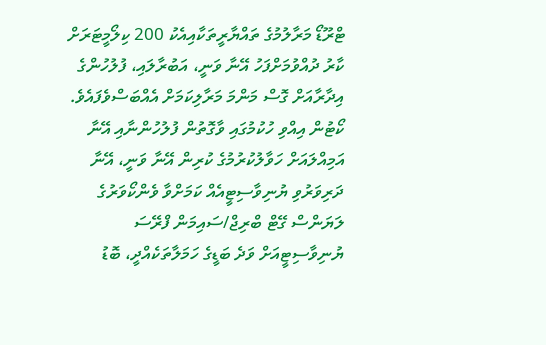ޓްރޫޑޯ މަރާލުމުގެ ތައްޔާރީތަކާއިއެކު 200 ކިލޯމީޓަރަށް ކާރު ދުއްވުމަށްފަހު އޭނާ ވަނީ، އަބުރާލައި، ފުލުހުންގެ އިދާރާއަށް ގޮސް މަންމަ މަރާލިކަމަށް އެއްބަސްވެފައެވެ.
ކޯޓުން އިއްވި ހުކުމުގައި ވާގޮތުން ފުލުހުންނާއި އޭނާ އަމިއްލައަށް ހަވާލުކުރުމުގެ ކުރިން އޭނާ ވަނީ، އޭނާ ދަރިވަރުވި ޔުނިވާސިޓީއެއް ކަމަށްވާ ވެންކޯވަރުގެ ލަޔަންސް ގޭޓް ބްރިޖް/ސައިމަން ފްރޭސަ ޔުނިވާސިޓީއަށް ވަދެ ބަޑީގެ ހަމަލާތަކެއްދީ، ބޮޑު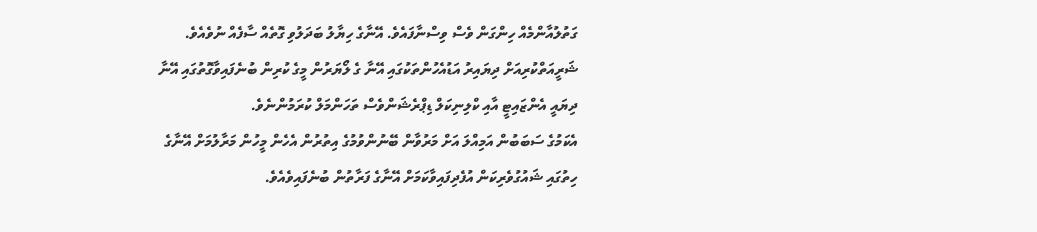ގަތުލުއާންމެއް ހިންގަން ވެސް ވިސްނާފައެވެ. އޭނާގެ ހިޔާލު ބަދަލުވި ގޮތެއް ސާފެއް ނުވެއެވެ.
ޝަރީއަތްކުރިއަށް ދިޔައިރު އަޑުއެހުންތަކުގައި އޭނާ ގެ ލޯޔަރުން މީގެ ކުރިން ބުނެފައިވާގޮތުގައި އޭނާ ދިޔައީ އެންޒައިޓީ އާއި ކްލިނިކަލް ޑިޕްރެޝަންވެސް ތަހަންމަލް ކުރަމުންނެވެ.
އެކަމުގެ ސަބަބުން އަމިއްލަ އަށް މަރުވާން ބޭނުންވުމުގެ އިތުރުން އެހެން މީހުން މަރާލުމަށް އޭނާގެ ހިތުގައި ޝައުގުވެރިކަން އުފެދިފައިވާކަމަށް އޭނާގެ ފަރާތުން ބުނެފައިވެއެވެ.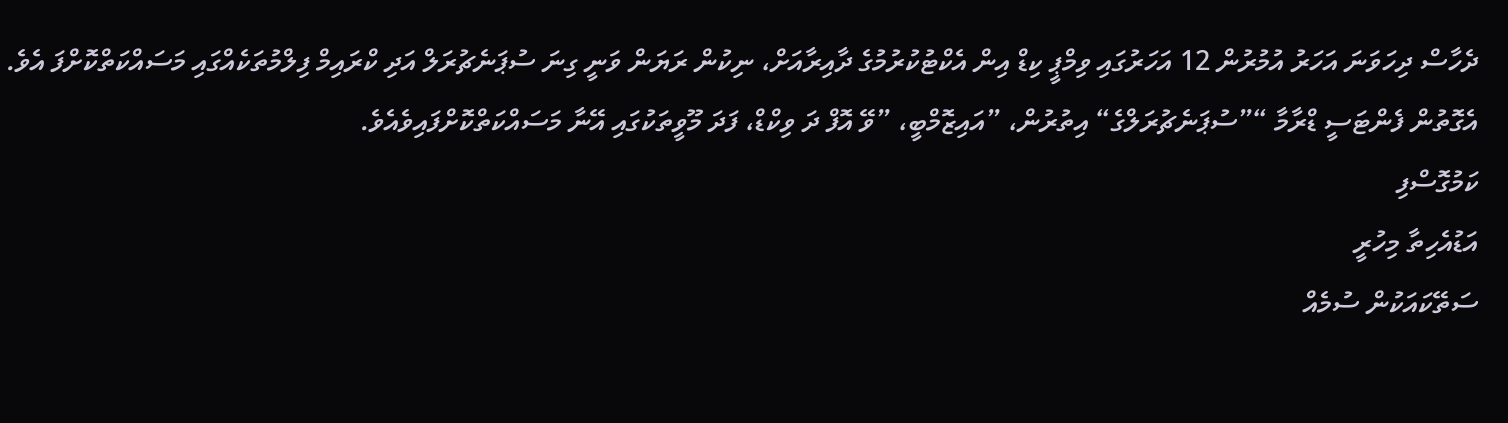ދެހާސް ދިހަވަނަ އަހަރު އުމުރުން 12 އަހަރުގައި ވިމްޕީ ކިޑް އިން އެކްޓުކުރުމުގެ ދާއިރާއަށް، ނިކުން ރަޔަން ވަނީ ގިނަ ސުޕަނެޗުރަލް އަދި ކްރައިމް ފިލްމުތަކެއްގައި މަސައްކަތްކޮށްފަ އެވެ.
އެގޮތުން ފެންޓަސީ ޑްރާމާ “”ސުޕަނެޗުރަލްގެ“ އިތުރުން، ”އައިޒޮމްބީ، ”ވޭ އޮފް ދަ ވިކްޑް، ފަދަ މޫވީތަކުގައި އޭނާ މަސައްކަތްކޮށްފައިވެއެވެ.
ކަމުގޮސްފި
އަޑުއެހިތާ މިހުރީ
ސަތޭކައަކުން ސުމެއް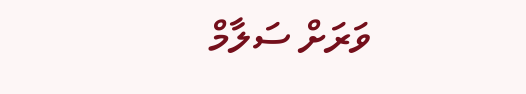ވަރަށް ސަލާމް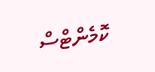ކޮމެންޓްސް